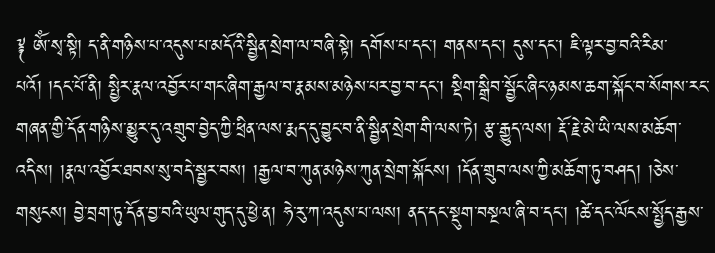༈ ༀ་སྭ་སྟི། ད་ནི་གཉིས་པ་འདུས་པ་མདོའི་སྦྱིན་སྲེག་ལ་བཞི་སྟེ། དགོས་པ་དང་། གནས་དང་། དུས་དང་། ཇི་ལྟར་བྱ་བའི་རིམ་པའོ། །དང་པོ་ནི། སྤྱིར་རྣལ་འབྱོར་པ་གང་ཞིག་རྒྱལ་བ་རྣམས་མཉེས་པར་བྱ་བ་དང་། སྡིག་སྒྲིབ་སྦྱོང་ཞིང་ཉམས་ཆག་སྐོང་བ་སོགས་རང་གཞན་གྱི་དོན་གཉིས་མྱུར་དུ་འགྲུབ་བྱེད་ཀྱི་ཕྲིན་ལས་རྨད་དུ་བྱུང་བ་ནི་སྦྱིན་སྲེག་གི་ལས་ཏེ། རྩ་རྒྱུད་ལས། རྡོ་རྗེ་མེ་ཡི་ལས་མཆོག་འདིས། །རྣལ་འབྱོར་ཐབས་སུ་བདེ་སྦྱར་བས། །རྒྱལ་བ་ཀུན་མཉེས་ཀུན་སྲེག་སྐོངས། །དོན་གྲུབ་ལས་ཀྱི་མཆོག་ཏུ་བཤད། །ཅེས་གསུངས། བྱེ་བྲག་ཏུ་དོན་བྱ་བའི་ཡུལ་གུད་དུ་ཕྱེ་ན། ཧེ་རུ་ཀ་འདུས་པ་ལས། ནད་དང་སྡུག་བསྔལ་ཞི་བ་དང་། །ཚེ་དང་ལོངས་སྤྱོད་རྒྱས་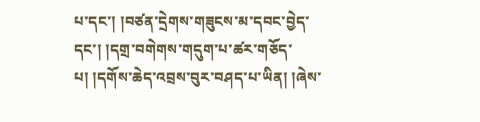པ་དང་། །བཙན་དྲེགས་གཟུངས་མ་དབང་བྱེད་དང་། །དགྲ་བགེགས་གདུག་པ་ཚར་གཅོད་པ། །དགོས་ཆེད་འབྲས་བུར་བཤད་པ་ཡིན། །ཞེས་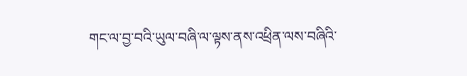གང་ལ་བྱ་བའི་ཡུལ་བཞི་ལ་ལྟས་ནས་འཕྲིན་ལས་བཞིའི་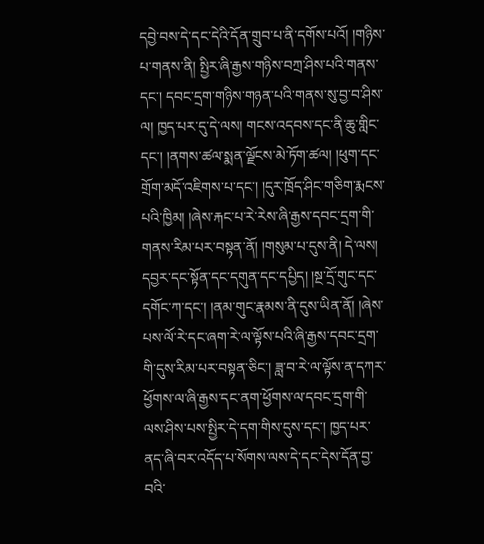དབྱེ་བས་དེ་དང་དེའི་དོན་གྲུབ་པ་ནི་དགོས་པའོ། །གཉིས་པ་གནས་ནི། སྤྱིར་ཞི་རྒྱས་གཉིས་བཀྲ་ཤིས་པའི་གནས་དང་། དབང་དྲག་གཉིས་གཉན་པའི་གནས་སུ་བྱ་བ་ཤིས་ལ། ཁྱད་པར་དུ་དེ་ལས། གངས་འདབས་དང་ནི་ཆུ་གླིང་དང་། །ནགས་ཚལ་སྨན་ལྗོངས་མེ་ཏོག་ཚལ། །ཕུག་དང་གྲོག་མདོ་འཇིགས་པ་དང་། །དུར་ཁྲོད་ཤིང་གཅིག་རྨངས་པའི་ཁྱིམ། །ཞེས་རྐང་པ་རེ་རེས་ཞི་རྒྱས་དབང་དྲག་གི་གནས་རིམ་པར་བསྟན་ནོ། །གསུམ་པ་དུས་ནི། དེ་ལས། དབྱར་དང་སྟོན་དང་དགུན་དང་དཔྱིད། །སྔ་དྲོ་གུང་དང་དགོང་ཀ་དང་། །ནམ་གུང་རྣམས་ནི་དུས་ཡིན་ནོ། །ཞེས་པས་ལོ་རེ་དང་ཞག་རེ་ལ་ལྟོས་པའི་ཞི་རྒྱས་དབང་དྲག་གི་དུས་རིམ་པར་བསྟན་ཅིང་། ཟླ་བ་རེ་ལ་ལྟོས་ན་དཀར་ཕྱོགས་ལ་ཞི་རྒྱས་དང་ནག་ཕྱོགས་ལ་དབང་དྲག་གི་ལས་ཤིས་པས་སྤྱིར་དེ་དག་གིས་དུས་དང་། ཁྱད་པར་ནད་ཞི་བར་འདོད་པ་སོགས་ལས་དེ་དང་དེས་དོན་བྱ་བའི་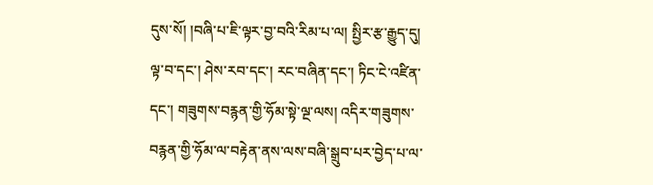དུས་སོ། །བཞི་པ་ཇི་ལྟར་བྱ་བའི་རིམ་པ་ལ། སྤྱིར་རྩ་རྒྱུད་དུ། ལྟ་བ་དང་། ཤེས་རབ་དང་། རང་བཞིན་དང་། ཏིང་ངེ་འཛིན་དང་། གཟུགས་བརྙན་གྱི་ཧོམ་སྟེ་ལྔ་ལས། འདིར་གཟུགས་བརྙན་གྱི་ཧོམ་ལ་བརྟེན་ནས་ལས་བཞི་སྒྲུབ་པར་བྱེད་པ་ལ་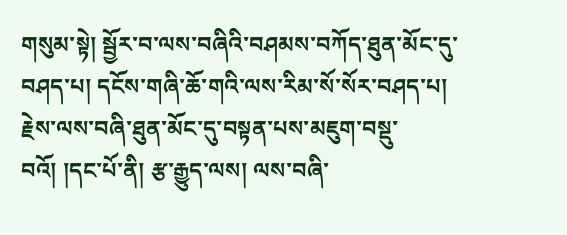གསུམ་སྟེ། སྦྱོར་བ་ལས་བཞིའི་བཤམས་བཀོད་ཐུན་མོང་དུ་བཤད་པ། དངོས་གཞི་ཆོ་གའི་ལས་རིམ་སོ་སོར་བཤད་པ། རྗེས་ལས་བཞི་ཐུན་མོང་དུ་བསྟན་པས་མཇུག་བསྡུ་བའོ། །དང་པོ་ནི། རྩ་རྒྱུད་ལས། ལས་བཞི་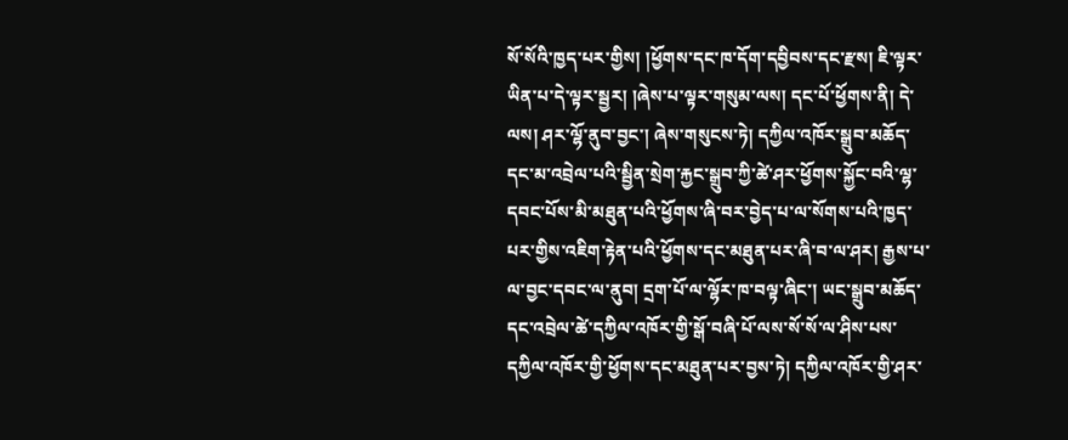སོ་སོའི་ཁྱད་པར་གྱིས། །ཕྱོགས་དང་ཁ་དོག་དབྱིབས་དང་རྫས། ཇི་ལྟར་ཡིན་པ་དེ་ལྟར་སྦྱར། །ཞེས་པ་ལྟར་གསུམ་ལས། དང་པོ་ཕྱོགས་ནི། དེ་ལས། ཤར་ལྷོ་ནུབ་བྱང་། ཞེས་གསུངས་ཏེ། དཀྱིལ་འཁོར་སྒྲུབ་མཆོད་དང་མ་འབྲེལ་པའི་སྦྱིན་སྲེག་རྐྱང་སྒྲུབ་ཀྱི་ཚེ་ཤར་ཕྱོགས་སྐྱོང་བའི་ལྷ་དབང་པོས་མི་མཐུན་པའི་ཕྱོགས་ཞི་བར་བྱེད་པ་ལ་སོགས་པའི་ཁྱད་པར་གྱིས་འཇིག་རྟེན་པའི་ཕྱོགས་དང་མཐུན་པར་ཞི་བ་ལ་ཤར། རྒྱས་པ་ལ་བྱང་དབང་ལ་ནུབ། དྲག་པོ་ལ་ལྷོར་ཁ་བལྟ་ཞིང་། ཡང་སྒྲུབ་མཆོད་དང་འབྲེལ་ཚེ་དཀྱིལ་འཁོར་གྱི་སྒོ་བཞི་པོ་ལས་སོ་སོ་ལ་ཤིས་པས་དཀྱིལ་འཁོར་གྱི་ཕྱོགས་དང་མཐུན་པར་བྱས་ཏེ། དཀྱིལ་འཁོར་གྱི་ཤར་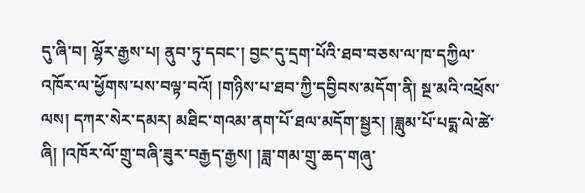དུ་ཞི་བ། ལྷོར་རྒྱས་པ། ནུབ་ཏུ་དབང་། བྱང་དུ་དྲག་པོའི་ཐབ་བཅས་ལ་ཁ་དཀྱིལ་འཁོར་ལ་ཕྱོགས་པས་བལྟ་བའོ། །གཉིས་པ་ཐབ་ཀྱི་དབྱིབས་མདོག་ནི། སྔ་མའི་འཕྲོས་ལས། དཀར་སེར་དམར། མཐིང་གའམ་ནག་པོ་ཐལ་མདོག་སྦྱར། །ཟླུམ་པོ་པདྨ་ལེ་ཚེ་ཞི། །འཁོར་ལོ་གྲུ་བཞི་ཟུར་བརྒྱད་རྒྱས། །ཟླ་གམ་གྲུ་ཆད་གཞུ་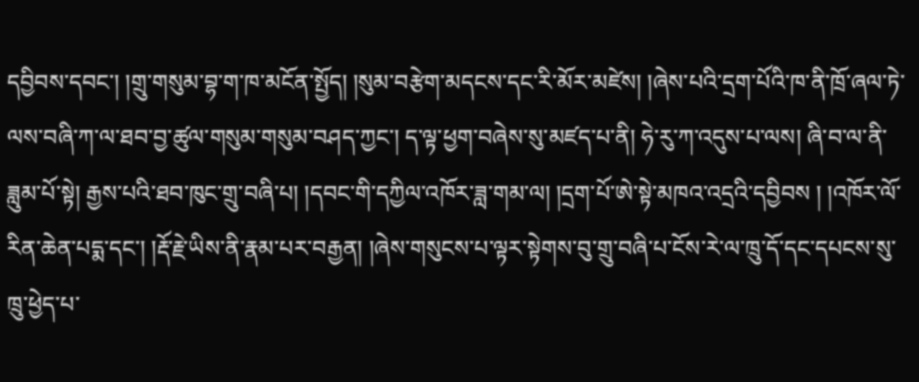དབྱིབས་དབང་། །གྲུ་གསུམ་བྷ་ག་ཁ་མངོན་སྤྱོད། །སུམ་བརྩེག་མདངས་དང་རི་མོར་མཛེས། །ཞེས་པའི་དྲག་པོའི་ཁ་ནི་ཁྲོ་ཞལ་ཏེ་ལས་བཞི་ཀ་ལ་ཐབ་བྱ་ཚུལ་གསུམ་གསུམ་བཤད་ཀྱང་། ད་ལྟ་ཕྱག་བཞེས་སུ་མཛད་པ་ནི། ཧེ་རུ་ཀ་འདུས་པ་ལས། ཞི་བ་ལ་ནི་ཟླུམ་པོ་སྟེ། རྒྱས་པའི་ཐབ་ཁུང་གྲུ་བཞི་པ། །དབང་གི་དཀྱིལ་འཁོར་ཟླ་གམ་ལ། །དྲག་པོ་ཨེ་སྟེ་མཁའ་འདྲའི་དབྱིབས ། །འཁོར་ལོ་རིན་ཆེན་པདྨ་དང་། །རྡོ་རྗེ་ཡིས་ནི་རྣམ་པར་བརྒྱན། །ཞེས་གསུངས་པ་ལྟར་སྟེགས་བུ་གྲུ་བཞི་པ་ངོས་རེ་ལ་ཁྲུ་དོ་དང་དཔངས་སུ་ཁྲུ་ཕྱེད་པ་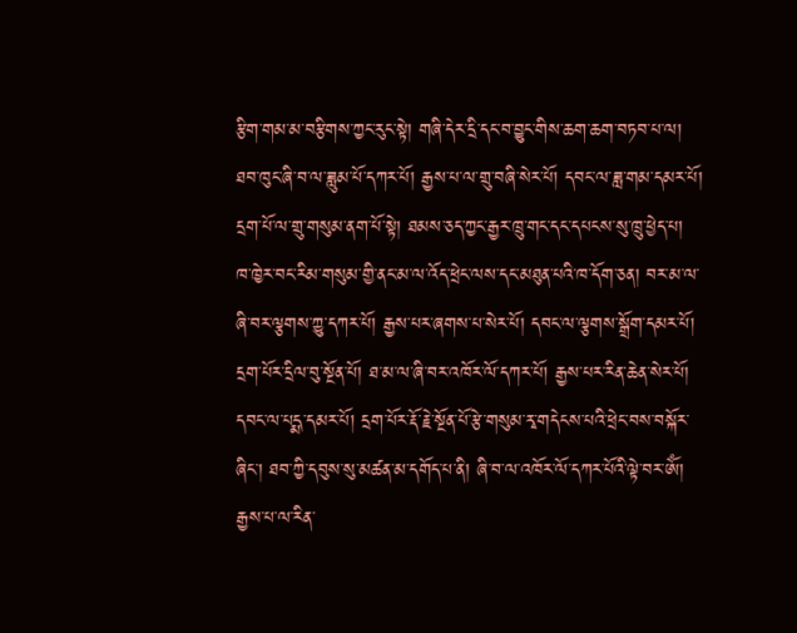རྩིག་གམ་མ་བརྩིགས་ཀྱང་རུང་སྟེ། གཞི་དེར་དྲི་དང་བ་བྱུང་གིས་ཆག་ཆག་བཏབ་པ་ལ། ཐབ་ཁུང་ཞི་བ་ལ་ཟླུམ་པོ་དཀར་པོ། རྒྱས་པ་ལ་གྲུ་བཞི་སེར་པོ། དབང་ལ་ཟླ་གམ་དམར་པོ། དྲག་པོ་ལ་གྲུ་གསུམ་ནག་པོ་སྟེ། ཐམས་ཅད་ཀྱང་རྒྱར་ཁྲུ་གང་དང་དཔངས་སུ་ཁྲུ་ཕྱེད་པ། ཁ་ཁྱེར་བང་རིམ་གསུམ་གྱི་ནང་མ་ལ་འོད་ཕྲེང་ལས་དང་མཐུན་པའི་ཁ་དོག་ཅན། བར་མ་ལ་ཞི་བར་ལྕགས་ཀྱུ་དཀར་པོ། རྒྱས་པར་ཞགས་པ་སེར་པོ། དབང་ལ་ལྕགས་སྒྲོག་དམར་པོ། དྲག་པོར་དྲིལ་བུ་སྔོན་པོ། ཐ་མ་ལ་ཞི་བར་འཁོར་ལོ་དཀར་པོ། རྒྱས་པར་རིན་ཆེན་སེར་པོ། དབང་ལ་པདྨ་དམར་པོ། དྲག་པོར་རྡོ་རྗེ་སྔོན་པོ་རྩེ་གསུམ་རྭ་གདེངས་པའི་ཕྲེང་བས་བསྐོར་ཞིང་། ཐབ་ཀྱི་དབུས་སུ་མཚན་མ་དགོད་པ་ནི། ཞི་བ་ལ་འཁོར་ལོ་དཀར་པོའི་ལྟེ་བར་ༀ། རྒྱས་པ་ལ་རིན་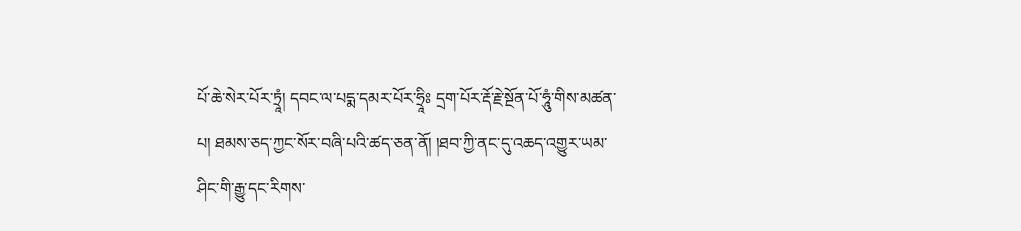པོ་ཆེ་སེར་པོར་ཏྲཱཾ། དབང་ལ་པདྨ་དམར་པོར་ཧྲཱིཿ དྲག་པོར་རྡོ་རྗེ་སྔོན་པོ་ཧཱུཾ་གིས་མཚན་པ། ཐམས་ཅད་ཀྱང་སོར་བཞི་པའི་ཚད་ཅན་ནོ། །ཐབ་ཀྱི་ནང་དུ་འཆད་འགྱུར་ཡམ་ཤིང་གི་རྒྱུ་དང་རིགས་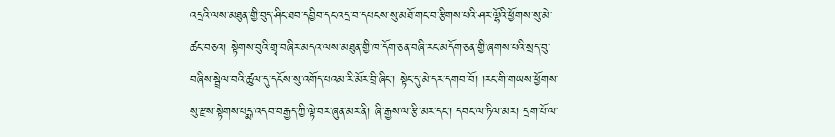འདྲའི་ལས་མཐུན་གྱི་བུད་ཤིང་ཐབ་དབྱིབ་དང་འདྲ་བ་དཔངས་སུ་མཐོ་གང་བ་རྩིགས་པའི་ཤར་ལྷོའི་ཕྱོགས་སུ་མེ་ཚང་བཅའ། སྟེགས་བུའི་གྲྭ་བཞིར་མདའ་ལས་མཐུན་གྱི་ཁ་དོག་ཅན་བཞི་རང་མདོག་ཅན་གྱི་ཞགས་པའི་སྲད་བུ་བཞིས་སྦྲེལ་བའི་ཚུལ་དུ་དངོས་སུ་འགོད་པའམ་རི་མོར་བྲི་ཞིང་། སྟེང་དུ་མེ་དར་དགབ་བོ། །རང་གི་གཡས་ཕྱོགས་སུ་རྫས་སྟེགས་པདྨ་འདབ་བརྒྱད་ཀྱི་ལྟེ་བར་ཞུན་མར་ནི། ཞི་རྒྱས་ལ་རྩི་མར་དང་། དབང་ལ་ཏིལ་མར། དྲག་པོ་ལ་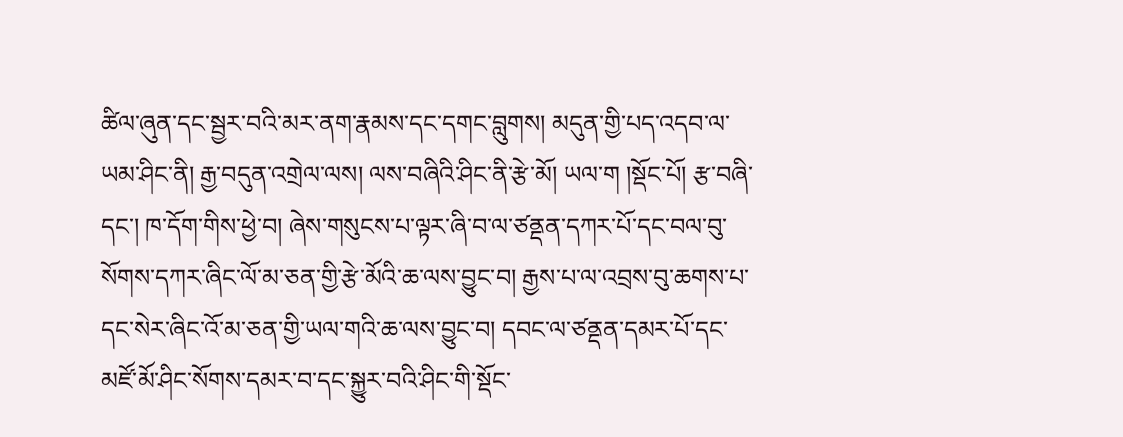ཚིལ་ཞུན་དང་སྦྱར་བའི་མར་ནག་རྣམས་དང་དགང་བླུགས། མདུན་གྱི་པད་འདབ་ལ་ཡམ་ཤིང་ནི། རྒྱ་བདུན་འགྲེལ་ལས། ལས་བཞིའི་ཤིང་ནི་རྩེ་མོ། ཡལ་ག །སྡོང་པོ། རྩ་བཞི་དང་། ཁ་དོག་གིས་ཕྱེ་བ། ཞེས་གསུངས་པ་ལྟར་ཞི་བ་ལ་ཙནྡན་དཀར་པོ་དང་བལ་བུ་སོགས་དཀར་ཞིང་ལོ་མ་ཅན་གྱི་རྩེ་མོའི་ཆ་ལས་བྱུང་བ། རྒྱས་པ་ལ་འབྲས་བུ་ཆགས་པ་དང་སེར་ཞིང་འོ་མ་ཅན་གྱི་ཡལ་གའི་ཆ་ལས་བྱུང་བ། དབང་ལ་ཙནྡན་དམར་པོ་དང་མཛོ་མོ་ཤིང་སོགས་དམར་བ་དང་སྐྱུར་བའི་ཤིང་གི་སྡོང་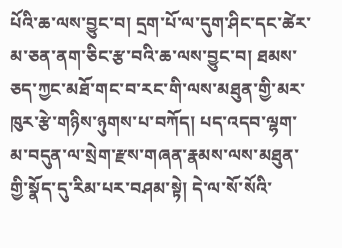པོའི་ཆ་ལས་བྱུང་བ། དྲག་པོ་ལ་དུག་ཤིང་དང་ཚེར་མ་ཅན་ནག་ཅིང་རྩ་བའི་ཆ་ལས་བྱུང་བ། ཐམས་ཅད་ཀྱང་མཐོ་གང་བ་རང་གི་ལས་མཐུན་གྱི་མར་ཁུར་རྩེ་གཉིས་ཉུགས་པ་བཀོད། པད་འདབ་ལྷག་མ་བདུན་ལ་སྲེག་རྫས་གཞན་རྣམས་ལས་མཐུན་གྱི་སྣོད་དུ་རིམ་པར་བཤམ་སྟེ། དེ་ལ་སོ་སོའི་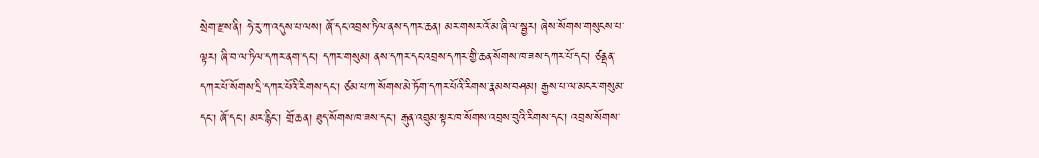སྲེག་རྫས་ནི། ཧེ་རུ་ཀ་འདུས་པ་ལས། ཞོ་དང་འབྲས་ཏིལ་ནས་དཀར་ཆན། མར་གསར་འོ་མ་ཞི་ལ་སྦྱར། ཞེས་སོགས་གསུངས་པ་ལྟར། ཞི་བ་ལ་ཏིལ་དཀར་ནག་དང་། དཀར་གསུམ། ནས་དཀར་དང་འབྲས་དཀར་གྱི་ཆན་སོགས་ཁ་ཟས་དཀར་པོ་དང་། ཙནྡན་དཀར་པོ་སོགས་དྲི་དཀར་པོའི་རིགས་དང་། ཙམ་པ་ཀ་སོགས་མེ་ཏོག་དཀར་པོའི་རིགས་རྣམས་བཤམ། རྒྱས་པ་ལ་མངར་གསུམ་དང་། ཞོ་དང་། མར་རྙིང་། གྲོ་ཆན། ཐུད་སོགས་ཁ་ཟས་དང་། རྒུན་འབྲུམ་སྟར་ཁ་སོགས་འབྲས་བུའི་རིགས་དང་། འབྲས་སོགས་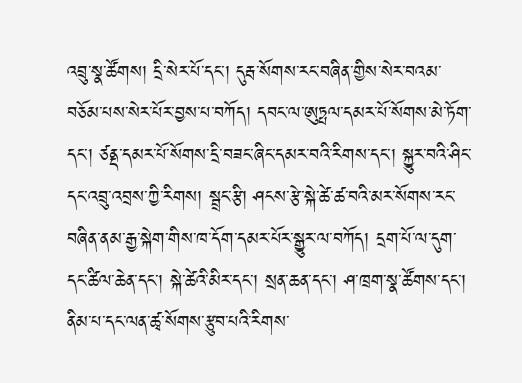འབྲུ་སྣ་ཚོགས། དྲི་སེར་པོ་དང་། དུརྦ་སོགས་རང་བཞིན་གྱིས་སེར་བའམ་བཅོམ་པས་སེར་པོར་བྱས་པ་བཀོད། དབང་ལ་ཨུཏྤལ་དམར་པོ་སོགས་མེ་ཏོག་དང་། ཙནྡ་དམར་པོ་སོགས་དྲི་བཟང་ཞིང་དམར་བའི་རིགས་དང་། སྐྱུར་བའི་ཤིང་དང་འབྲུ་འབྲས་ཀྱི་རིགས། སྦྲང་རྩི། ཤངས་རྩེ་སྐེ་ཚེ་ཚ་བའི་མར་སོགས་རང་བཞིན་ནམ་རྒྱ་སྐེག་གིས་ཁ་དོག་དམར་པོར་སྒྱུར་ལ་བཀོད། དྲག་པོ་ལ་དུག་དང་ཚིལ་ཆེན་དང་། སྐེ་ཚེའི་མིར་དང་། སྲན་ཆན་དང་། ཤ་ཁྲག་སྣ་ཚོགས་དང་། ནིམ་པ་དང་ལན་ཚྭ་སོགས་རྩུབ་པའི་རིགས་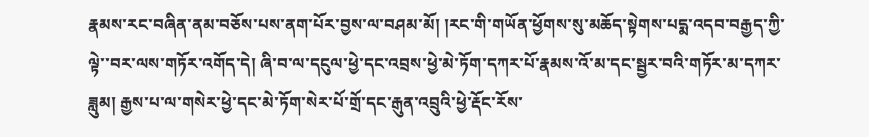རྣམས་རང་བཞིན་ནམ་བཅོས་པས་ནག་པོར་བྱས་ལ་བཤམ་མོ། །རང་གི་གཡོན་ཕྱོགས་སུ་མཆོད་སྟེགས་པདྨ་འདབ་བརྒྱད་ཀྱི་ལྟེ་་བར་ལས་གཏོར་འགོད་དེ། ཞི་བ་ལ་དངུལ་ཕྱེ་དང་འབྲས་ཕྱེ་མེ་ཏོག་དཀར་པོ་རྣམས་འོ་མ་དང་སྦྱར་བའི་གཏོར་མ་དཀར་ཟླུམ། རྒྱས་པ་ལ་གསེར་ཕྱེ་དང་མེ་ཏོག་སེར་པོ་གྲོ་དང་རྒུན་འབྲུའི་ཕྱེ་རྡོང་རོས་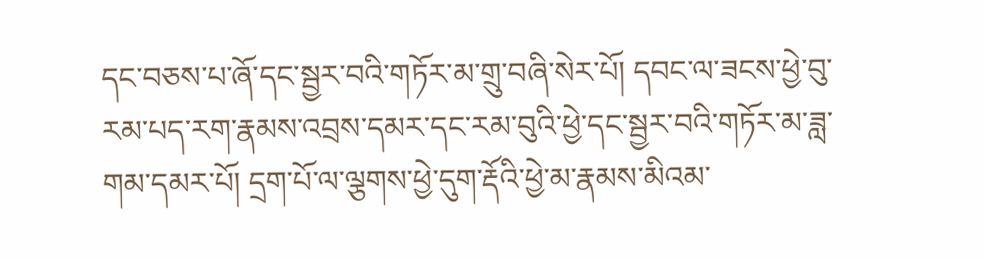དང་བཅས་པ་ཞོ་དང་སྦྱར་བའི་གཏོར་མ་གྲུ་བཞི་སེར་པོ། དབང་ལ་ཟངས་ཕྱེ་བུ་རམ་པད་རག་རྣམས་འབྲས་དམར་དང་རམ་བུའི་ཕྱེ་དང་སྦྱར་བའི་གཏོར་མ་ཟླ་གམ་དམར་པོ། དྲག་པོ་ལ་ལྕགས་ཕྱེ་དུག་རྡོའི་ཕྱེ་མ་རྣམས་མིའམ་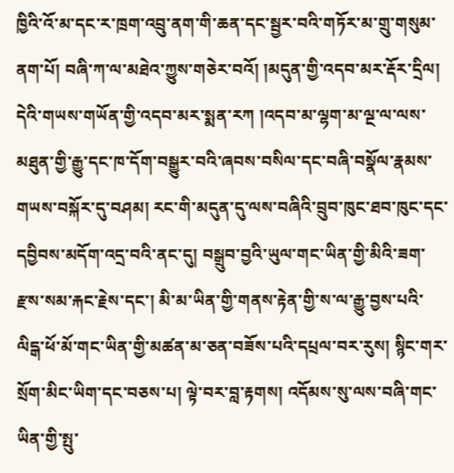ཁྱིའི་འོ་མ་དང་ར་ཁྲག་འབྲུ་ནག་གི་ཆན་དང་སྦྱར་བའི་གཏོར་མ་གྲུ་གསུམ་ནག་པོ། བཞི་ཀ་ལ་མཐེའ་ཀྱུས་གཅེར་བའོ། །མདུན་གྱི་འདབ་མར་རྡོར་དྲིལ། དེའི་གཡས་གཡོན་གྱི་འདབ་མར་སྨན་རཀ །འདབ་མ་ལྷག་མ་ལྔ་ལ་ལས་མཐུན་གྱི་རྒྱུ་དང་ཁ་དོག་བསྒྱུར་བའི་ཞབས་བསིལ་དང་བཞི་བསྣོལ་རྣམས་གཡས་བསྐོར་དུ་བཤམ། རང་གི་མདུན་དུ་ལས་བཞིའི་བྲུབ་ཁུང་ཐབ་ཁུང་དང་དབྱིབས་མདོག་འདྲ་བའི་ནང་དུ། བསྒྲུབ་བྱའི་ཡུལ་གང་ཡིན་གྱི་མིའི་ཟག་རྫས་སམ་རྐང་རྗེས་དང་། མི་མ་ཡིན་གྱི་གནས་རྟེན་གྱི་ས་ལ་རྒྱུ་བྱས་པའི་ལིདྒ་ཕོ་མོ་གང་ཡིན་གྱི་མཚན་མ་ཅན་བཟོས་པའི་དཔྲལ་བར་རུས། སྙིང་གར་སྲོག་མིང་ཡིག་དང་བཅས་པ། ལྟེ་བར་བླ་རྟགས། འདོམས་སུ་ལས་བཞི་གང་ཡིན་གྱི་སྤུ་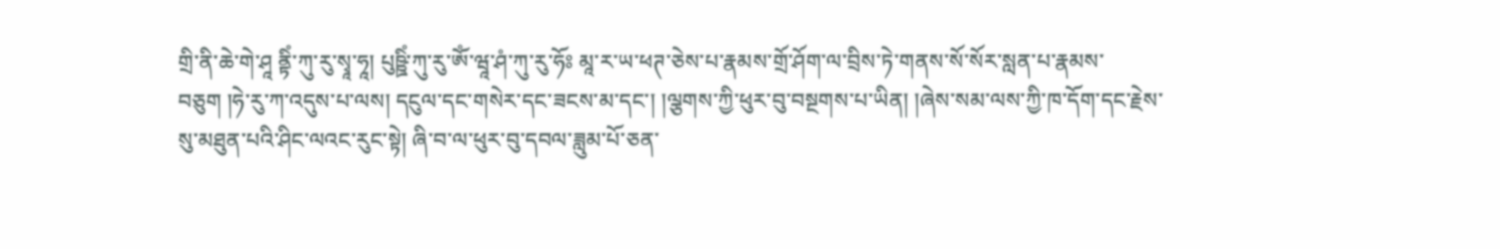གྲི་ནི་ཆེ་གེ་ཤཱ ནྟིཾ་ཀུ་རུ་སྭཱ་ཧཱ། པུཥྛིཾ་ཀུ་རུ་ༀ་ཝཱ་ཤཾ་ཀུ་རུ་ཧོཿ མཱ་ར་ཡ་ཕཊ་ཅེས་པ་རྣམས་གྲོ་ཤོག་ལ་བྲིས་ཏེ་གནས་སོ་སོར་སླན་པ་རྣམས་བཅུག །ཧེ་རུ་ཀ་འདུས་པ་ལས། དངུལ་དང་གསེར་དང་ཟངས་མ་དང་། །ལྕགས་ཀྱི་ཕུར་བུ་བསྔགས་པ་ཡིན། །ཞེས་སམ་ལས་ཀྱི་ཁ་དོག་དང་རྗེས་སུ་མཐུན་པའི་ཤིང་ལའང་རུང་སྟེ། ཞི་བ་ལ་ཕུར་བུ་དབལ་ཟླུམ་པོ་ཅན་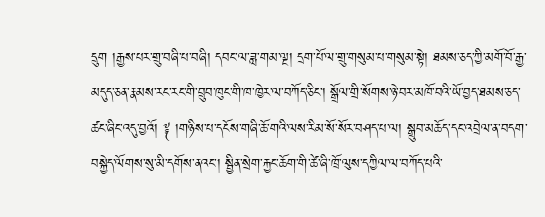དྲུག །རྒྱས་པར་གྲུ་བཞི་པ་བཞི། དབང་ལ་ཟླ་གམ་ལྔ། དྲག་པོ་ལ་གྲུ་གསུམ་པ་གསུམ་སྟེ། ཐམས་ཅད་ཀྱི་མགོ་བོ་རྒྱ་མདུད་ཅན་རྣམས་རང་རང་གི་བྲུབ་ཁུང་གི་ཁ་ཁྱེར་ལ་བཀོད་ཅིང་། སྒྲོལ་གྲི་སོགས་ཉེ་བར་མཁོ་བའི་ཡོ་བྱད་ཐམས་ཅད་ཚང་ཞིང་འདུ་བྱའོ། ༈ །གཉིས་པ་དངོས་གཞི་ཆོ་གའི་ལས་རིམ་སོ་སོར་བཤད་པ་ལ། སྒྲུབ་མཆོད་དང་འབྲེལ་ན་བདག་བསྐྱེད་ལོགས་སུ་མི་དགོས་ནའང་། སྦྱིན་སྲེག་རྐྱང་ཆོག་གི་ཚེ་ཞི་ཁྲོ་ལུས་དཀྱིལ་ལ་བཀོད་པའི་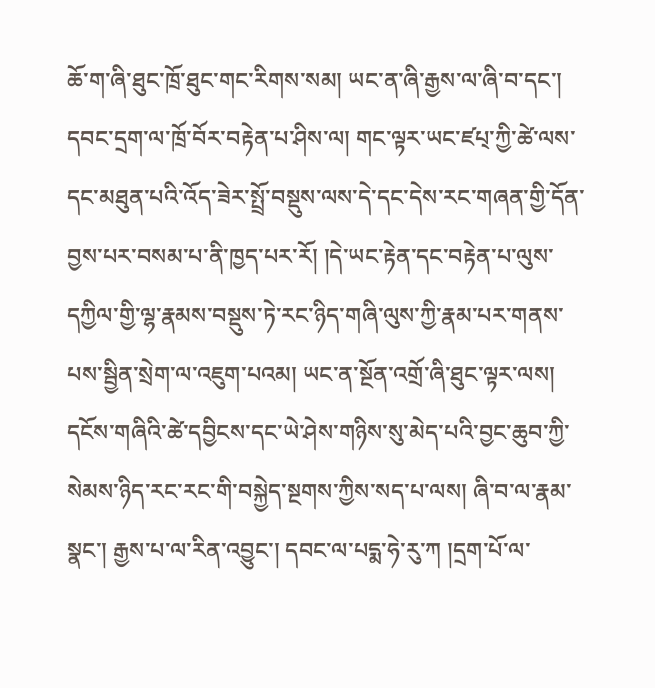ཆོ་ག་ཞི་ཐུང་ཁྲོ་ཐུང་གང་རིགས་སམ། ཡང་ན་ཞི་རྒྱས་ལ་ཞི་བ་དང་། དབང་དྲག་ལ་ཁྲོ་བོར་བརྟེན་པ་ཤིས་ལ། གང་ལྟར་ཡང་ཛཔ྄་ཀྱི་ཚེ་ལས་དང་མཐུན་པའི་འོད་ཟེར་སྤྲོ་བསྡུས་ལས་དེ་དང་དེས་རང་གཞན་གྱི་དོན་བྱས་པར་བསམ་པ་ནི་ཁྱད་པར་རོ། །དེ་ཡང་རྟེན་དང་བརྟེན་པ་ལུས་དཀྱིལ་གྱི་ལྷ་རྣམས་བསྡུས་ཏེ་རང་ཉིད་གཞི་ལུས་ཀྱི་རྣམ་པར་གནས་པས་སྦྱིན་སྲེག་ལ་འཇུག་པའམ། ཡང་ན་སྔོན་འགྲོ་ཞི་ཐུང་ལྟར་ལས། དངོས་གཞིའི་ཚེ་དབྱིངས་དང་ཡེ་ཤེས་གཉིས་སུ་མེད་པའི་བྱང་ཆུབ་ཀྱི་སེམས་ཉིད་རང་རང་གི་བསྐྱེད་སྔགས་ཀྱིས་སད་པ་ལས། ཞི་བ་ལ་རྣམ་སྣང་། རྒྱས་པ་ལ་རིན་འབྱུང་། དབང་ལ་པདྨ་ཧེ་རུ་ཀ །དྲག་པོ་ལ་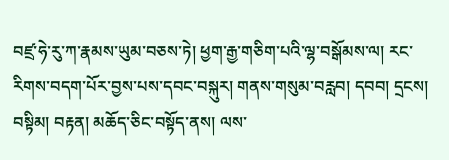བཛྲ་ཧེ་རུ་ཀ་རྣམས་ཡུམ་བཅས་ཏེ། ཕྱག་རྒྱ་གཅིག་པའི་ལྷ་བསྒོམས་ལ། རང་རིགས་བདག་པོར་བྱས་པས་དབང་བསྐུར། གནས་གསུམ་བརླབ། དབབ། དྲངས། བསྟིམ། བརྟན། མཆོད་ཅིང་བསྟོད་ནས། ལས་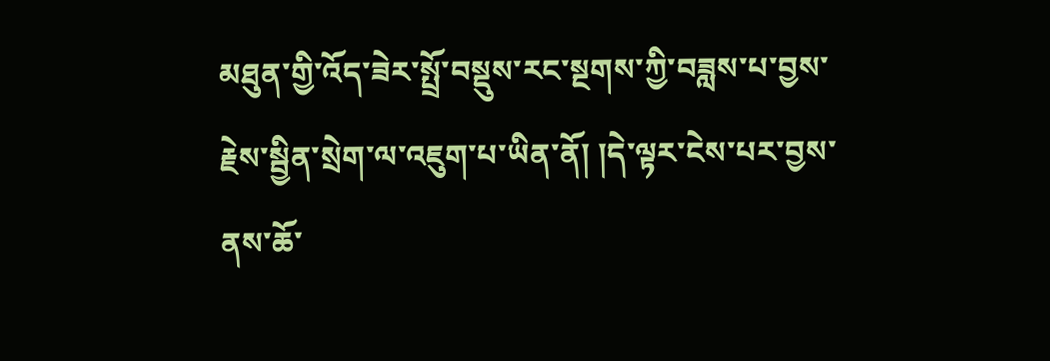མཐུན་གྱི་འོད་ཟེར་སྤྲོ་བསྡུས་རང་སྔགས་ཀྱི་བཟླས་པ་བྱས་རྗེས་སྦྱིན་སྲེག་ལ་འཇུག་པ་ཡིན་ནོ། །དེ་ལྟར་ངེས་པར་བྱས་ནས་ཆོ་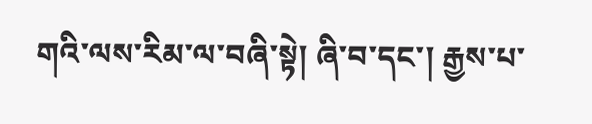གའི་ལས་རིམ་ལ་བཞི་སྟེ། ཞི་བ་དང་། རྒྱས་པ་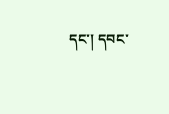དང་། དབང་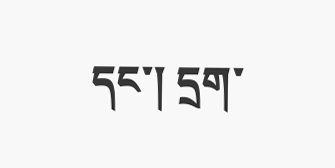དང་། དྲག་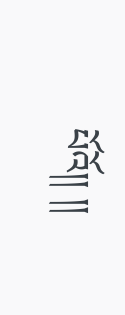པོའོ།། །།